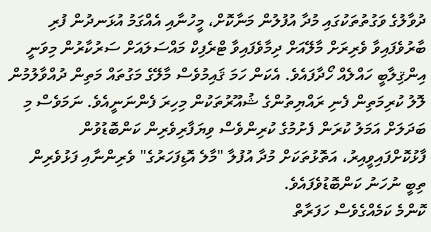ދުވާލުގެ ވަގުތުތަކުގައި މުދާ އުފުލުން މަނާކޮށް، މީހުނާއި އެއްގަމު އުޅަނދުން ފުރި ބާރުވެފައިވާ ވެރިރަށް މާލޭއަށް ދިމާވެފައިވާ ޓްރެފިކް މައްސަލައަށް ސަރުކާރުން މިވަނީ އިންޤިލާބީ ހައްލެއް ހޯދާފައެވެ. އެކަން ހަމަ ޤައިމުވެސް މާލޭގެ މަގުތައް މަތިން ދުއްވާލުމުން ލޮލު ކުރިމަތިން ފެނި ރައްޔިތުންގެ ޝުއޫރުތަކުން މިހިރަ ފެންނަނީއެވެ. ނަމަވެސް މި ބަދަލަށް އަމަލު ކުރަން ފެށުމުގެ ކުރިންވެސް ވިޔަފާރިވެރިން ކަންބޮޑުވުން ފާޅުކޮށްފައިވީއިރު، އަތޮޅުތަކަށް މުދާ އުފުލާ "މާލެ އޮޑިފަހަރުގެ" ވެރިންނާއި ފަޅުވެރިން ތިބީ ނުހަނު ކަންބޮޑުވެފައެވެ.
ކޮންމެ ކަމެއްގެވެސް ހަފަރާތް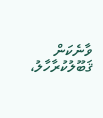ވާނެކަން ޤަބޫލުކުރާހާލު،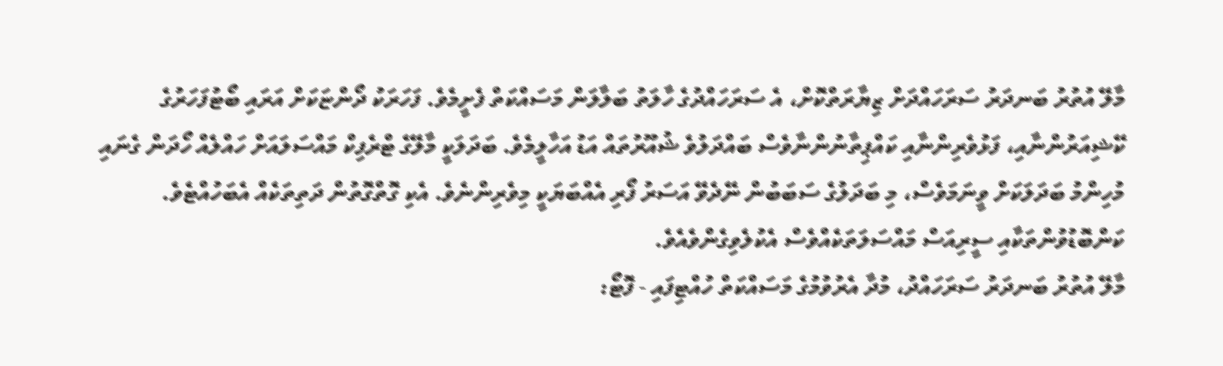މާލޭ އުތުރު ބަނދަރު ސަރަހައްދަށް ޒިޔާރަތްކޮށް، އެ ސަރަހައްދުގެ ހާލަތު ބަލާލަން މަސައްކަތް ފެށީމެވެ. ފަހަރަކު ދޯންޏަކަށް އަރައި ބޯޓުފަހަރުގެ ކޭޝިއަރުންނާއި، ފަޅުވެރިންނާއި ކައްޕިތާނުންނާވެސް ބައްދަލުވެ ޝުއޫރުތައް އަޑު އަހާލީމެވެ. ބަދަލަކީ މާލޭގެ ޓްރެފިކް މައްސަލައަށް ހައްލެއް ހޯދަން ގެނައި މުހިންމު ބަދަލަކަށް ވީނަމަވެސް، މި ބަދަލުގެ ސަބަބުން ނޭދެވޭ އަސަރު ފޯރި އެއްބަޔަކީ މިވެރިންނެވެ. އެކި ގޮތްގޮތުން ދަތިތަކެއް އެބަހުއްޓެވެ. ކަންބޮޑުވުންތަކާއި ސީރިއަސް މައްސަލަތަކެއްވެސް އެކުލެވިގެންވެއެވެ.
މާލޭ އުތުރު ބަނދަރު ސަރަހައްދު، މުދާ އެރުވުމުގެ މަސައްކަތް ހުއްޓިފައި - ފޮޓޯ: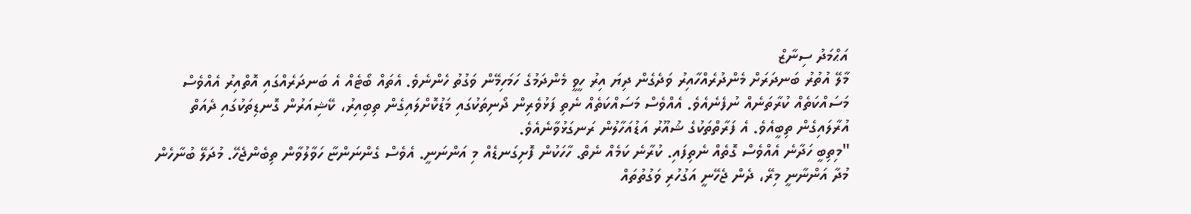އަޙްމަދު ސިނާޒް
މާލޭ އުތުރު ބަނދަރަށް މެންދުރެއްހާއިރު ވަދެގެން ދިޔަ އިރު ހީވީ މެންދަމުގެ ހަމަހިމޭން ވަގުތު ހެންނެވެ. އެތައް ބޯޓެއް އެ ބަނދަރެއްގައި އޮތްއިރު އެއްވެސް މަސައްކަތެއް ކުރާތަނެއް ނުފެނެއެވެ. އެއްވެސް މަސައްކަތެއް ނެތި ފަޅުވެރިން ދޯނިތަކުގައި މަޑުކޮށްލައިގެން ތިބިއިރު، ކޭޝިއަރުން ގޮނޑިތަކުގައި ދެއަތް އުރާލައިގެން ތިބީއެވެ. އެ ފަރާތްތަކުގެ ޝުއޫރު އަޑުއަހާލުން ރަނގަޅުވާނެއެވެ.
"މިތިބީ ހަދާނެ އެއްވެސް ގޮތެއް ނެތިފައި. ކުރާނެ ކަމެއް ނެތް. ހާހަކުން ފޮށިގަނޑެއް މި އަންނަނީ. އެވެސް ގެންނަންޏާ ހަވާލުވާން ތިބެންޖެހޭ. މުދަލޭ ބުނާހެން މުދާ އަންނާނީ މިރޭ، ދެން ޖެހޭނީ އަގުހުރި ވަގުތުތައް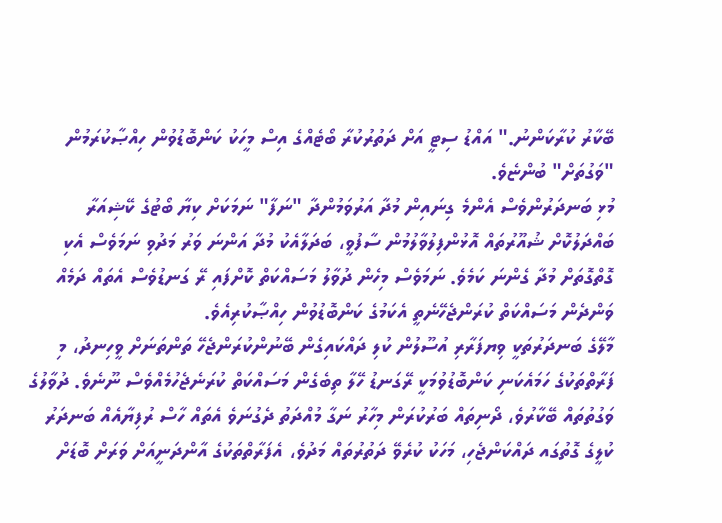ބޭކާރު ކުރާކަންނު." އައްޑު ސިޓީ އަށް ދަތުރުކުރާ ބޯޓެއްގެ އިސް މީހަކު ކަންބޮޑުވުން ހިއްޞާކުރަމުން "ވަގުތަށް" ބުންޏެވެ.
މުޅި ބަނދަރުންވެސް އެންމެ ގިނައިން މުދާ އަރުވަމުންދާ "ނަފާ" ނަމަކަށް ކިޔާ ބޯޓުގެ ކޭޝިއަރާ ބައްދަލުކޮށް ޝުއޫރުތައް އޮޅުންފިލުވާލުމުން ސާފުވީ، ބަދަލާއެކު މުދާ އަންނަ ވަރު މަދުވި ނަމަވެސް އެކި ގޮތްގޮތަށް މުދާ ގެންނަ ކަމެވެ. ނަމަވެސް މިހެން ދުވާލު މަސައްކަތް ކޮށްފައި ރޭ ގަނޑުވެސް އެތައް ދަމެއް ވަންދެން މަސައްކަތް ކުރަންޖެހޭނެތީ އެކަމުގެ ކަންބޮޑުވުން ހިއްޞާކުރިއެވެ.
މާލޭގެ ބަނދަރުތަކީ ވިޔފަރާރި އުސޫލުން ކުލި ދައްކައިގެން ބޭނުންކުރަންޖެހޭ ތަންތަނަށް ވީހިނދު، މި ފަރާތްތަކުގެ ހަމައެކަނި ކަންބޮޑުވުމަކީ ރޭގަނޑު ހޭލާ ތިބެގެން މަސައްކަތް ކުރަނެޖެހުމެއްވެސް ނޫނެވެ. ދުވާލުގެ ވަގުތުތައް ބޭކާރުވެ، ދޯނިތައް ބަރުކުރަން މިހާރު ނަގާ މުއްދަތު ދެގުނަވެ އެތައް ހާސް ރުފިޔާއެއް ބަނދަރު ކުލީގެ ގޮތުގައ ދައްކަންޖެހި، މަހަކު ކުރެވޭ ދަތުރުތައް މަދުވެ، އެފަރާތްތަކުގެ އާންދަނީއަށް ވަރަށް ބޮޑަށް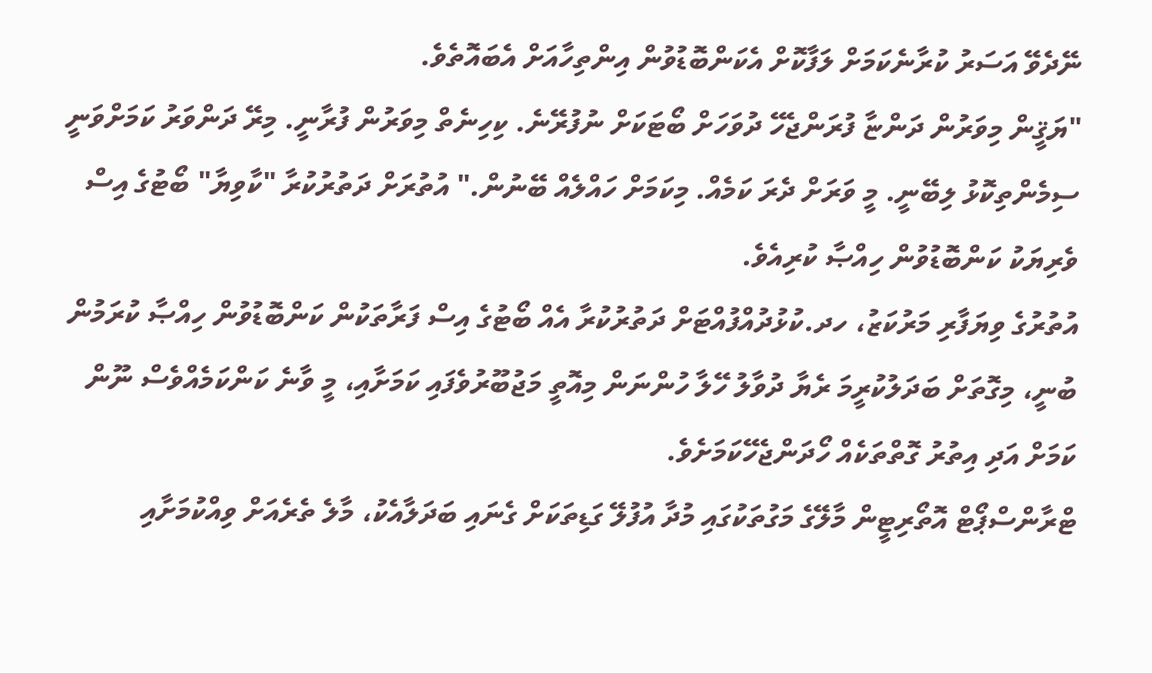ނޭދެވޭ އަސަރު ކުރާނެކަމަށް ލަފާކޮށް އެކަންބޮޑުވުން އިންތިހާއަށް އެބައޮތެވެ.
"ޔަޤީން މިވަރުން ދަންޏާ ފުރަންޖެހޭ ދުވަހަށް ބޯޓަކަށް ނުފުރޭނެ. ކިހިނެތް މިވަރުން ފުރާނީ. މިރޭ ދަންވަރު ކަމަށްވަނީ ސިމެންތިކޮޅު ލިބޭނީ. މީ ވަރަށް ދެރަ ކަމެއް. މިކަމަށް ހައްލެއް ބޭނުން." އުތުރަށް ދަތުރުކުރާ "ކާވިޔާ" ބޯޓުގެ އިސް ވެރިޔަކު ކަންބޮޑުވުން ހިއްޞާ ކުރިއެވެ.
އުތުރުގެ ވިޔަފާރި މަރުކަޒު، ހދ.ކުޅުދުއްފުއްޓަށް ދަތުރުކުރާ އެއް ބޯޓުގެ އިސް ފަރާތަކުން ކަންބޮޑުވުން ހިއްޞާ ކުރަމުން ބުނީ، މިގޮތަށް ބަދަލުކުރީމަ ރެޔާ ދުވާލު ހޭލާ ހުންނަން މިއޮތީ މަޖުބޫރުވެފައި ކަމަށާއި، މީ ވާނެ ކަންކަމެއްވެސް ނޫން ކަމަށް އަދި އިތުރު ގޮތްތަކެއް ހޯދަންޖެހޭކަމަށެވެ.
ޓްރާންސްޕޯޓް އޮތޯރިޓީން މާލޭގެ މަގުތަކުގައި މުދާ އުފުލޭ ގަޑިތަކަށް ގެނައި ބަދަލާއެކު، މާލެ ތެރެއަށް ވިއްކުމަށާއި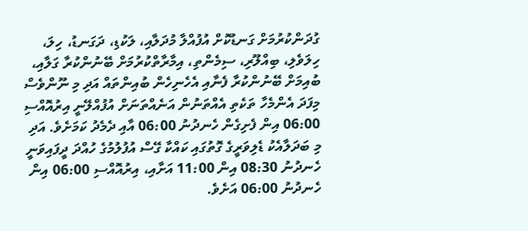ގުދަންކުރުމަށް ގަނޑުކޮށް އުފުއްލާ މުދަލާއި، ލަކުޑި، ދަގަނޑު، ހިލަ، ހިލަވެލި، ބިއްލޫރި، ސިމެންތި، އިމާރާތްކުރުމަށް ބޭނުންކުރާ ގަލާއި، ބުއިމަށް ބޭނުންކުރާ ފެނާއި އެހެނިހެން ބުއިންތައް އަދި މި ނޫންވެސް މިފަދަ އެންމެހާ ތަކެތި އެއްތަނުން އަނެއްތަނަށް އުފުއްލޭނީ އިރުއޮއްސި 06:00 އިން ފެށިގެން ހެނދުނު 06:00 އާއި ދެމެދު ކަމަށެވެ. އަދި މި ބަދަލާއެކު ޑެލިވަރީގެ ގޮތުގައި ކައްކާ ގޭސް އުފުލުމުގެ ހުއްދަ ދީފައިވަނީ ހެނދުނު 08:30 އިން 11:00 އަށާއި، އިރުއޮއްސި 06:00 އިން ހެނދުނު 06:00 އަށެވެ.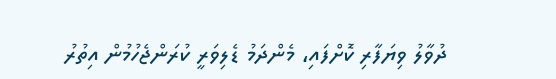ދުވާލު ވިޔަފާރި ކޮށްފައި، މެންދަމު ޑެލިވަރީ ކުރަންޖެހުމުން އިތުރު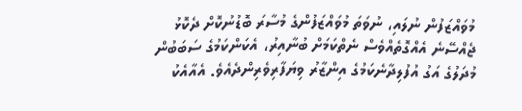މުވައްޒަފުން ނުލައި، ނުވަތަ މުވައްޒަފުންގެ މުސާރަ ބޮޑުނުކޮށް ދެކޮޅު ޖެއްސޭނެ އެއްގޮތެއްވެސް ނެތްކަމަށް ބުނާއިރު، އެކަންކަމުގެ ސަބަބުން މުދަލުގެ އަގު އުފުލިދާނެކަމުގެ އިންޒާރު ވިޔަފާރިވެރިންދެއެވެ. އެއާއެކު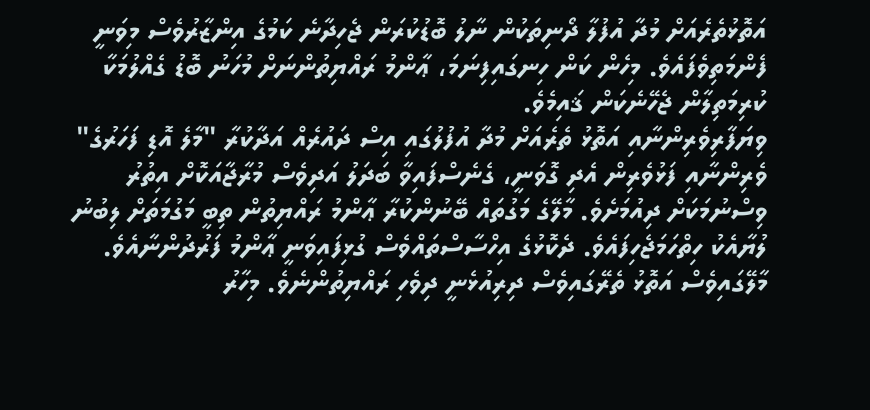އަތޮޅުތެރެއަށް މުދާ އުފުލާ ދޯނިތަކުން ނާލު ބޮޑުކުރަން ޖެހިދާނެ ކަމުގެ އިންޒާރުވެސް މިވަނީ ފެންމަތިވެފައެވެ. މިހެން ކަން ހިނގައިފިނަމަ، ޢާންމު ރައްޔިތުންނަށް މުހަނު ބޮޑު ގެއްލުމަކާ ކުރިމަތިލާން ޖެހޭނެކަން ޤައިމެވެ.
ވިޔަފާރިވެރިންނާއި އަތޮޅު ތެރެއަށް މުދާ އުފުލުގައި އިސް ދައުރެއް އަދާކުރާ "މާލެ އޮޑި ފަހަރުގެ" ވެރިންނާއި ފަޅުވެރިން އެދި ގޮވަނީ، ގެނެސްފައިވާ ބަދަލު އަދިވެސް މުރާޖާއަކޮށް އިތުރު ވިސްނުމަކަށް ދިއުމަށެވެ. މާލޭގެ މަގުތައް ބޭނުންކުރާ ޢާންމު ރައްޔިތުން ތިބީ މަގުމަތަށް ލިބުނު ލުޔާއެކު ހިތްހަމަޖެހިފައެވެ. ދެކޮޅުގެ އިހްސާސްތައްވެސް ގުޅިފައިވަނީ ޢާންމު ފަރުދުންނާއެވެ. މާލޭގައިވެސް އަތޮޅު ތެރޭގައިވެސް ދިރިއުޅެނީ ދިވެހި ރައްޔިތުންނެވެ. މިހާރު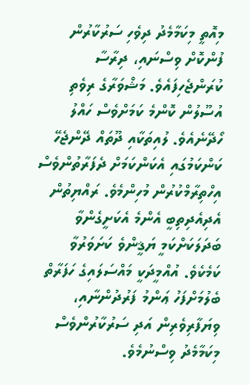މިއޮތީ މިކަމާމެދު ދިވެހި ސަރުކާރުން ފުންކޮށް ވިސްނައި، ދިރާސާ ކުރަންޖެހިފައެވެ. މަޝްވަރާގެ ރިވެތި އުސޫލުން ކޮންމެ ކަމަށްވެސް ހައްލު ހޯދޭނެއެވެ. ލުއިތަކާއި ދޫތައް ދޭންޖެހޭ ކަންކަމުގައި އެކަންކަމަށް ދެފަރާތުންވެސް އިހްތިރާމްކުރުން މުހިންމެވެ. ރައްޔިތުން އެދިއެދިތިބީ އެންމެ އެކަށީގެންވާ ބަދަލަކަށްކަމީ ޔަޤީންވެ ކަށަވަރުވާ ކަމެކެވެ. އުއްމީދަކީ މައްސަލައިގެ ހަފަރާތް ބެލުމަށްފަހު ޢަންމު ފަރުދުންނާއި، ވިޔަފާރިވެރިން އަދި ސަރުކާރުންވެސް މިކަމާމެދު ވިސްނުމެވެ.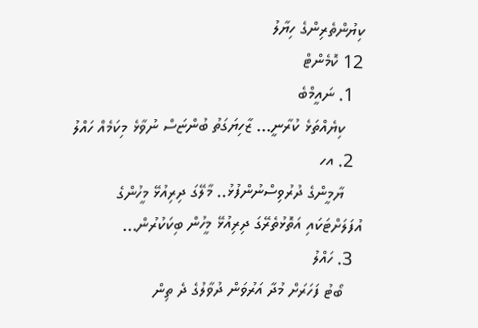ކިޔުންތެރިންގެ ހިޔާލު
12 ކޮމެންޓް
  1. ނައީމްބެ
    ކިޔެއްތަޅެ ކުރާނީ... ޒާހިޔަގަތު ބުންޏަސް ނުވާޅެ މިކަމެއް ހައްލު
  2. އހ
    ޔާމީންގެ ދުރުވިސްނުންފުޅު.. މާލޭގަ ދިރިއުޅޭ މީހުންގެ އުފަލަށްޓަކައި އަތޮޅުތެރޭގަ ދިރިއުޅޭ މީހުން ބިކަކުރުން...
  3. ހައްލު
    ބޯޓު ފަހަރަށް މުދާ އަރުވަން ދުވާލުގެ ދެ ތިން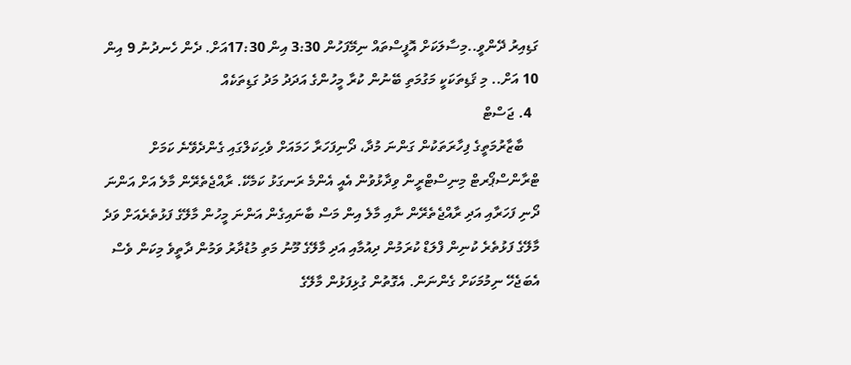ގަޑިއިރު ދޭންވީ..މިސާލަކަށް އޮފީސްތައް ނިމޭފަހުން 3:30 އިން 17:30އަށް. ދެން ހެނދުނު 9 އިން 10 އަށް.. މި ޤަޑިތަކަކީ މަގުމަތި ބޭނުން ކުރާ މީހުންގެ އަދަދު މަދު ގަޑިތަކެއް
  4. ޖަސްޓް
    ބާޒާރުމަތީގެ ފިހާރަތަކުން ގަންނަ މުދާ، ދޯނިފަހަރާ ހަމައަށް ވެހިކަލްގައި ގެންދެވޭނެ ކަމަށް ޓްރާންސްޕޯރޓް މިނިސްޓްރީން ވިދާޅުވުން އެއީ އެންމެ ރަނގަޅު ކަމެކޭ. ރާއްޖެތެރޭން މާލެ އަށް އަންނަ ދޯނި ފަހަރާއި އަދި ރާއްޖެތެރޭން ނާއި މާލެ އިން މަސް ބާނައިގެން އަންނަ މީހުން މާލޭގެ ފަޅުތެރެއަށް ވަދެ މާލޭގެ ފަޅުތެރެ ކުނިން ފްލަޑް ކުރަމުން ދިއުމާއި އަދި މާލޭގެ މޫނު މަތި މުޑުދާރު ވަމުން ދާތީވެ މިކަން ވެސް އެބަޖެހޭ ނިމުމަކަށް ގެންނަން. އެގޮތުން ގުޅިފަޅުން މާލޭގެ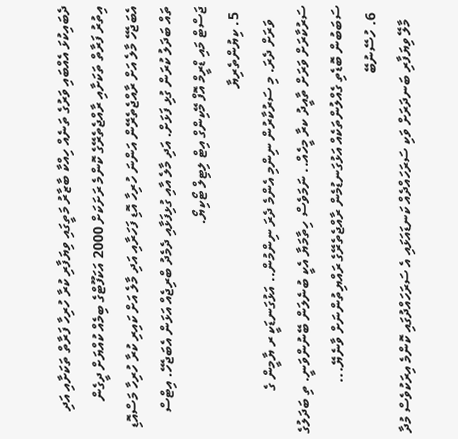ދެބައިކުޅަ އެއްބައި ވަރުގެ ތަނެއް ހިއްކާ ބާޒާރު މަތީގައި ވިޔަފާރި ކުރާ ހުރިހާ ފަރާތް ތަކަށާއި އަދި އިތުރު ފަރާތް ތަކަށާއި ރާއްޖެތެރޭގެ ކޮންމެ ރަށަކަށް 2000 އަކަފޫޓްގެ ބިމެއް ކުއްޔަށް ދީގެން އެބަޖެހޭ މާލެ އަށް ރާއްޖެތެރޭން އަންނަ ހުރިހާ އޮޑި ފަހަރާއި އަދި މާލެ އަށް ކައިރި ކުރާ ހުރިހާ މަސްއޮޑި ތައް ބަދަލު ކުރަން ގުޅި ފަޅަށް. އަދި މާލެ އާއި ގުޅިފަޅާއި ދެމެދު ބްރިޖެއް އަޅަން އެބަޖެހޭ. އިޓްސް ޖަސްޓް މައި ޑްރީމް އޮފް މޭކިންގް އިޓް ލިޓިލް ޓޯކިޔޯ.
  5. ކިޔުންތެރިޔާ
    ވަރަށް ދެރަ. މި ސަރުކާރުން ނިންމި އެންމެ ދެރަ ނިންމުން.. އަޅުގަނޑަކީ ރ ޔާމީން ގެ ސަރުކާރަށް ވަރަށް ތާއީދު ކރާ މީހެއް.. ނަމަވެސް ހިތާމަޔާ އެކީ ބުނެލަން ބޭނުންވަނީ. ތި ބަދަލުގެ ސަބަބުން ބޮޑެތި ގެއްލުންތަކެއް އަޅުގަނޑުމެން ރާއްޖެތެރޭގެ ރައްޔިތުންނަށް ވާނެޔޭ...
  6. ހުސޭނުބޭ
    މާލޭ ވިޔަފާރި ބަނދަރަށް ވަކި ސަރަހައްދެއް ކަނޑައަޅައި އެ ސަރަހައްދުގައި ކޮންމެ އިރަކުވެސް މުދާ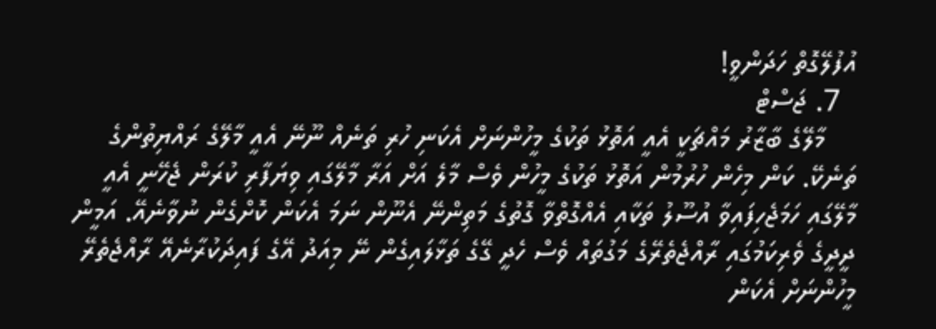އުފުލޭގޮތް ހަދަންވީ!
  7. ޖަސްޓް
    މާލޭގެ ބާޒާރު މައްޗަކީ އެއީ އަތޮޅު ތަކުގެ މީހުންނަށް އެކަނި ހުރި ތަނެއް ނޫނޭ އެއީ މާލޭގެ ރައްޔިތުންގެ ތަނެކޭ. ކަން މިހެން ހުރުމުން އަތޮޅު ތަކުގެ މީހުން ވެސް މާލެ އަށް އަރާ މާލޭގައި ވިޔަފާރި ކުރަން ޖެހޭނީ އެއީ މާލޭގައި ހަމަޖެހިފައިވާ އުސޫލު ތަކާއި އެއްގޮތްވާ ގޮތުގެ މަތިންނޭ އެނޫން ނަމަ އެކަން ކޮށްގެން ނުވާނެއޭ. އަމީން ދީދީގެ ވެރިކަމުގައި ރާއްޖެތެރޭގެ މަގުތައް ވެސް ހެދީ ގޭގެ ތަޅާލައިގެން ނޭ މިއަދު އޭގެ ފައިދަކުރާނެއޭ ރާއްޖެތެރޭ މީހުންނަށް އެކަން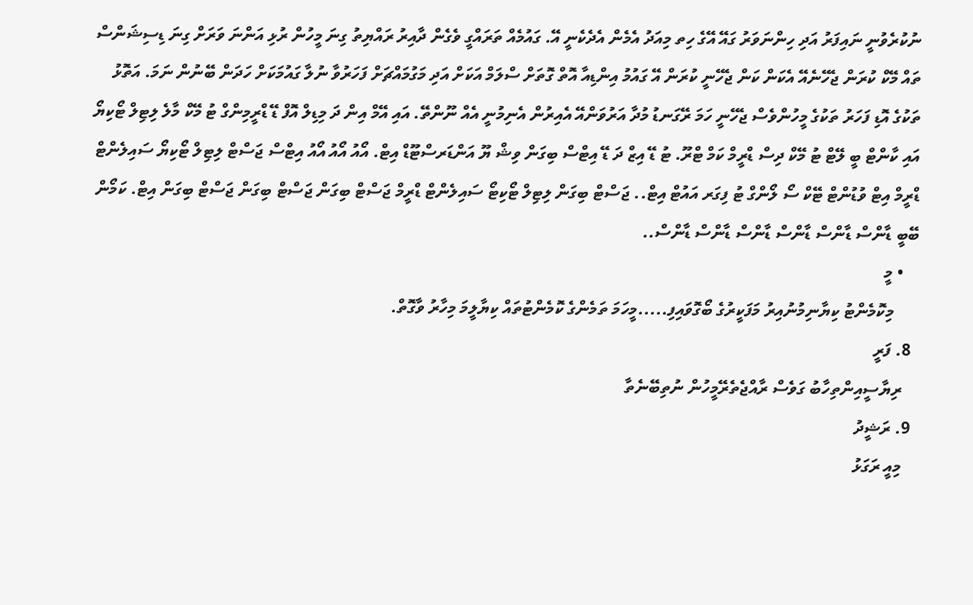ނުކުރެވުނީ ނައިފަރު އަދި ހިންނަވަރު ގައޭ އޭގެ ހިތ މިއަދު އެމެން އެދެކެނީ އޭ. ގައުމެއް ތަރައްގީ ވެގެން ދާއިރު ރައްޔިތު ގިނަ މީހުން ރުޅި އަންނަ ވަރަށް ގިނަ ޑިސިޝަންސް ތައް މޭކް ކުރަން ޖެހޭނެއޭ އެކަން ކަން ޖެހޭނީ ކުރަން އޭ ގައުމު އިންޑިއާ އޮތް ގޮތަށް ސްލަމް އަކަށް އަދި މަގުމައްޗަށް ފަހަރުވާ ނުލާ ގައުމަކަށް ހަދަން ބޭނުން ނަމަ. އަތޮޅު ތަކުގެ އޮޑި ފަހަރު ތަކުގެ މީހުންވެސް ޖެހޭނީ ހަމަ ރޭގަނޑު މުދާ އަރުވަންއޭ އެއިރުން އެނިމުނީ އެއް ނޫންތޭ. އައި އޭމް އިން ދަ މިޑިލް އޮފް ޑޭ ޑްރީމިންގް ޓު މޭކް މާލެ ލިޓިލް ޓޯކިޔޯ އައި ކާންޓް ބީ ލޭޓް ޓު މޭކް ދިސް ޑްރީމް ކަމް ޓްރޫ. ޓު ޑޭ އިޒް ދަ ޑޭ އިޓްސް ބިގަން ވިޝް ޔޫ އަންޑަރސްޓޫޑް އިޓް. އޯއު އޯއު އޯއު އިޓްސް ޖަސްޓް ލިޓިލް ޓޯކިޔޯ ސައިލެންޓް ޑްރީމް އިޓް ވުޑުންޓް ޓޭކް ސޯ ލޯންގް ޓު ފިގަރ އައުޓް އިޓް.. ޖަސްޓް ބިގަން ލިޓިލް ޓޯކިޓޯ ސައިލެންޓް ޑްރީމް ޖަސްޓް ބިގަން ޖަސްޓް ބިގަން ޖަސްޓް ބިގަން އިޓް. ކަމޯން ބޭބީ ޑާންސް ޑާންސް ޑާންސް ޑާންސް ޑާންސް ޑާންސް..
    • މީ
      މިކޮމެންޓު ކިޔާނިމުނުއިރު މަފަކީރުގެ ބޯގޮވައިފި.....މީހަމަ ތަމެންގެ ކޮމެންޓުތައް ކިޔާލީމަ މިހާރު ވާގޮތް.
  8. ފަރީ
    ރިޔާސީއިންތިހާބު ގަވެސް ރާއްޖެތެރޭމީހުން ނުތިބޭނެތާ
  9. ރަޝީދު
    މިއީ ރަގަޅު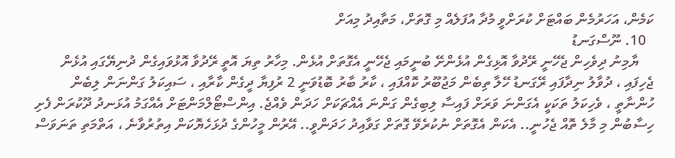ކަމެން، އަހަރުމެން ބައްޓަށް ކުރަށްވީ މުދާ އުފަލެއް މި ގޮތަށް، މަތާއިދު މިއަށް
  10. ނޫސްގަނޑު
    ޔާމިނު ދިވެހިން ޖެހޭނީ ރޭދުވާ އޮޅިގެން އުޅެންށޭ ބުނީމައި ޖެހޭނީ އެގޮތަށް އުޅެން. މިހާރު ތިޔަ އޮތީ ރޭދުވާ އޮޅުވައިގެން ދުނިޔޭގައި އުޅެން ޖެހިފައި ، ދުވާލު ނިދާފައި ރޭގަނޑު ހޭލާ ތިބެން މަޖުބޫރު ކޮއްފައި ، ކާރު ބާރު ބޮޑުވަނީ 2 ރުފިޔާ ދީގެން ކާރާއި ، ސައިކަލު ގަންނަން ލިބެން ހުންނާތީ ، ވެހިކަލު ތަކަކީ އެގަންނަ ވަރަށް ފައިސާ ލިބިގެން ގަންނަ އެއްޗަކަށް ހަދަން ވެއްޖެ. އިންސްޓޯލްމަންޓަށް އެއްގަމު އުޅަނދު ދޫކުރަން ފެށި ހިސާބުން މި މާލެ ތޮއް ޖެހުނީ.. އެކަން އެގޮތަށް ނުކުރެވޭ ގޮތަށް ގަވާއިދު ހަދަންވީ.. އޭރުން މީހުންގެ ދުޅަހެޔޮކަން އިތުރުވާނެ ، އަތްމަތި ތަނަވަސް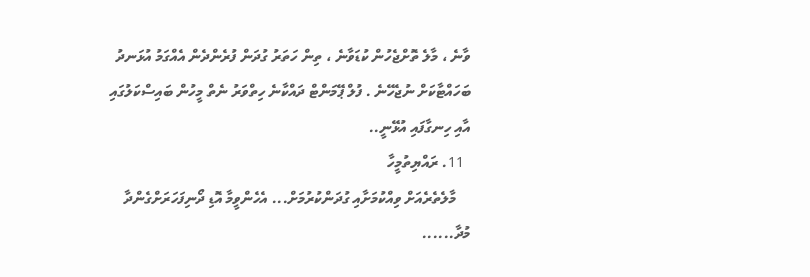ވާނެ ، މާލެ ތޮށްޖެހުން ކުޑަވާނެ ، ތިން ހަތަރު ގުދަން ފުރެންދެން އެއްގަމު އުޅަނދު ބަހައްޓާކަށް ނުޖެހޭނެ . ފުލް ޕޭމަންޓް ދައްކާނެ ހިތްވަރު ނެތް މީހުން ބައިސްކަލުގައި އާއި ހިނގާފައި އުޅޭނީ..
  11. ރައްޔިތުމީހާ
    މާލެތެރެއަށް ވިއްކުމަށާއި ގުދަންކުރުމަށް... އެހެންވީމާ އޮޑި ދޯނިފަހަރަށްގެންދާ މުދާ......